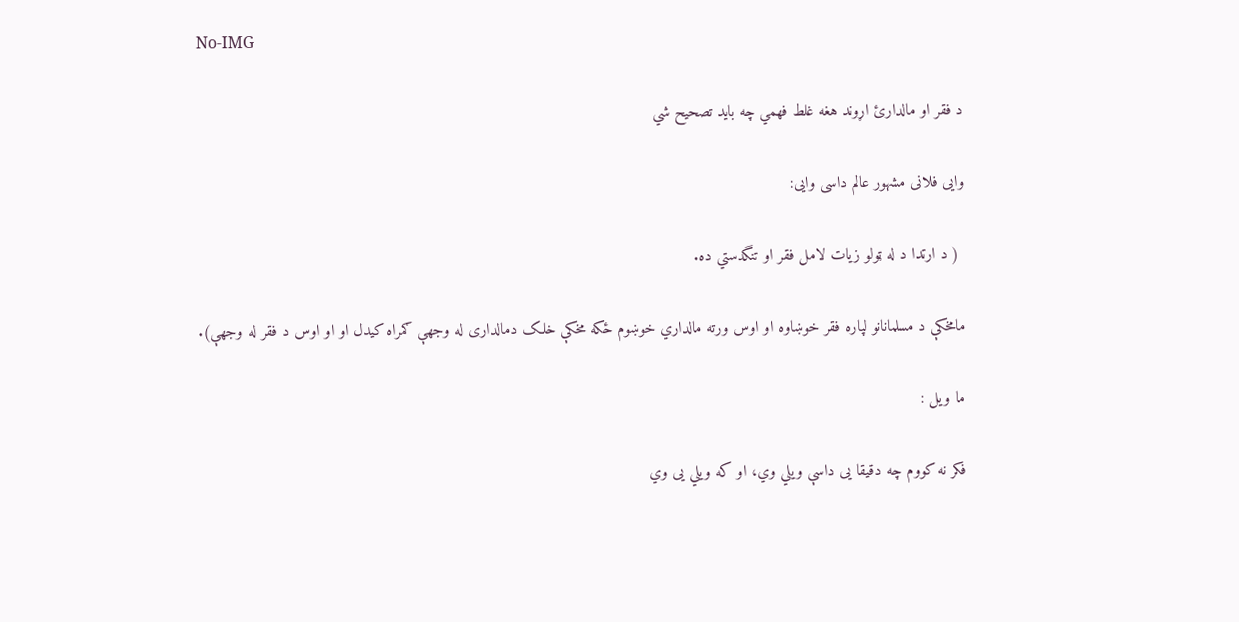No-IMG

د فقر او مالدارئ اړوند هغه غلط فهمي چه باید تصحیح شي

وایی فلانی مشهور عالم داسی وایی:

 ( د ارتدا د له ټولو زیات لامل فقر او تنگدستي ده.

مامخکې د مسلمانانو لپاره فقر خوښاوه او اوس ورته مالداري خوښوم ځکه مخکې خلک دمالداری له وجهې ګمراه کیدل او او اوس د فقر له وجهې).

ما ویل :

فکر نه کووم چه دقیقا یی داسې ویلي وي، او که ویلي یی وي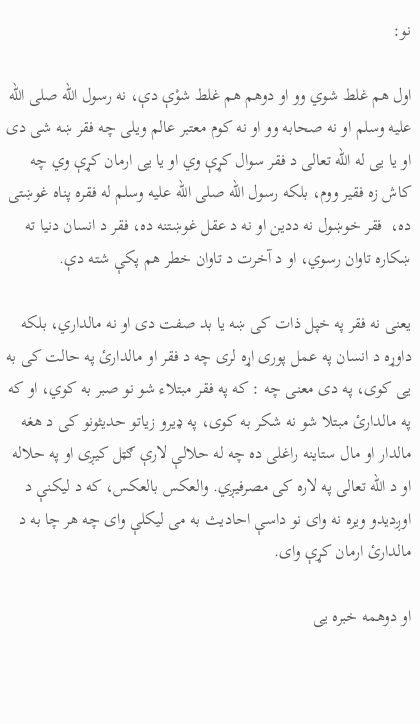نو:

اول هم غلط شوي وو او دوهم هم غلط شوْې دې، نه رسول الله صلی الله علیه وسلم او نه صحابه وو او نه کوم معتبر عالم ویلی چه فقر ښه شی دی او یا یی له الله تعالی د فقر سوال کړې وي او یا یی ارمان کړې وي چه کاش زه فقیر ووم، بلکه رسول الله صلی الله علیه وسلم له فقره پناه غوښتی ده،  فقر خوښول نه ددین او نه د عقل غوښتنه ده، فقر د انسان دنیا ته ښکاره تاوان رسوي، او د آخرت د تاوان خطر هم پکې شته دې.

یعنی نه فقر په خپل ذات کی ښه یا بد صفت دی او نه مالداري، بلکه داوړه د انسان په عمل پوری اړه لری چه د فقر او مالدارئ په حالت كی به یی کوی، په دی معنی چه : که په فقر مبتلاء شو نو صبر به کوي، او که په مالدارئ مبتلا شو نه شکر به کوی، په ډیرو زیاتو حدیثونو کی د هغه مالدار او مال ستاینه راغلی ده چه له حلالې لارې ګټل کیږی او په حلاله او د الله تعالی په لاره کی مصرفیږي. والعکس بالعکس، که د لیکنې د اوږدیدو ویره نه وای نو داسې احادیث به می لیکلې وای چه هر چا به د مالدارئ ارمان کړې وای.

او دوهمه خبره یی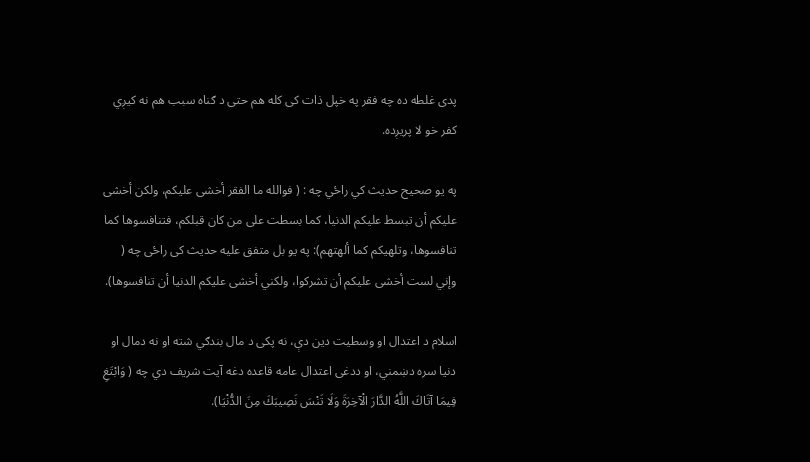پدی غلطه ده چه فقر په خپل ذات کی کله هم حتی د ګناه سبب هم نه کیږي کفر خو لا پریږده.

په يو صحيح حديث كي راځي چه : ( فوالله ما الفقر أخشى عليكم، ولكن أخشى عليكم أن تبسط عليكم الدنيا، كما بسطت على من كان قبلكم، فتنافسوها كما تنافسوها، وتلهيكم كما ألهتهم): په یو بل متفق علیه حدیث کی راځی چه ( وإني لست أخشى عليكم أن تشركوا، ولكني أخشى عليكم الدنيا أن تنافسوها).

اسلام د اعتدال او وسطيت دين دې، نه پکی د مال بندګي شته او نه دمال او دنیا سره دښمني، او ددغی اعتدال عامه قاعده دغه آیت شریف دي چه ( وَابْتَغِ فِيمَا آتَاكَ اللَّهُ الدَّارَ الْآخِرَةَ وَلَا تَنْسَ نَصِيبَكَ مِنَ الدُّنْيَا).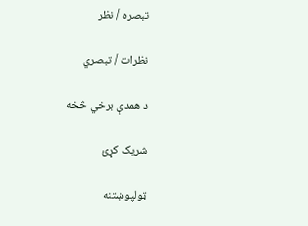تبصره / نظر

نظرات / تبصري

د همدې برخي څخه

شریک کړئ

ټولپوښتنه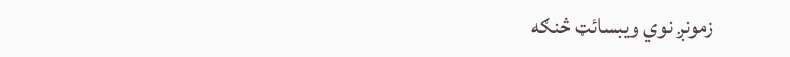زمونږ نوي ویبسائټ څنګه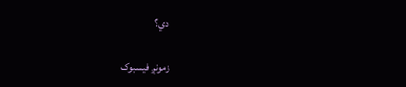دي؟

زمونږ فيسبوک